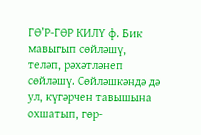ГӨ’Р-ГӨР КИЛҮ ф. Бик мавыгып сөйләшү, теләп, рәхәтләнеп сөйләшү. Сөйләшкәндә дә ул, күгәрчен тавышына охшатып, гөр-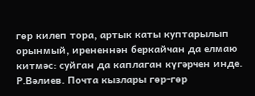гөр килеп тора, артык каты куптарылып орынмый, ирененнән беркайчан да елмаю китмәс: суйган да каплаган күгәрчен инде. Р.Вәлиев. Почта кызлары гөр-гөр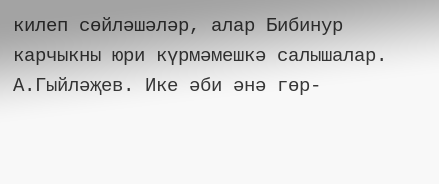килеп сөйләшәләр, алар Бибинур карчыкны юри күрмәмешкә салышалар. А.Гыйләҗев. Ике әби әнә гөр-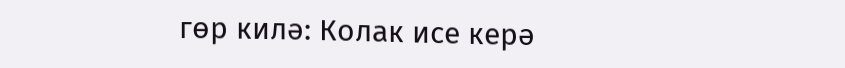гөр килә: Колак исе керә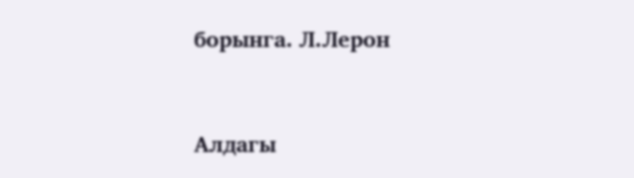борынга. Л.Лерон



Алдагы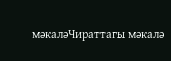мәкаләЧираттагы мәкалә